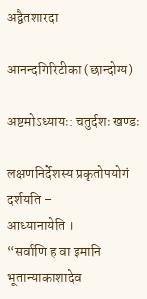अद्वैतशारदा

आनन्दगिरिटीका (छान्दोग्य)

अष्टमोऽध्यायः: चतुर्दशः खण्डः

लक्षणनिर्देशस्य प्रकृतोपयोगं दर्शयति –
आध्यानायेति ।
“सर्वाणि ह वा इमानि भूतान्याकाशादेव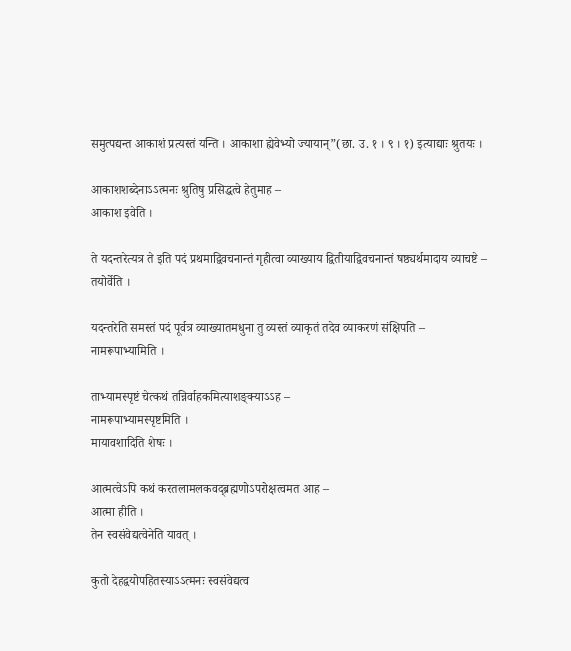समुत्पद्यन्त आकाशं प्रत्यस्तं यन्ति । आकाशा ह्येवेभ्यो ज्यायान्”(छा. उ. १ । ९ । १) इत्याद्याः श्रुतयः ।

आकाशशब्देनाऽऽत्मनः श्रुतिषु प्रसिद्धत्वे हेतुमाह –
आकाश इवेति ।

ते यदन्तरेत्यत्र ते इति पदं प्रथमाद्विवचनान्तं गृहीत्वा व्याख्याय द्वितीयाद्विवचनान्तं षष्ठ्यर्थमादाय व्याचष्टे –
तयोर्वेति ।

यदन्तरेति समस्तं पदं पूर्वत्र व्याख्यातमधुना तु व्यस्तं व्याकृतं तदेव व्याकरणं संक्षिपति –
नामरूपाभ्यामिति ।

ताभ्यामस्पृष्टं चेत्कथं तन्निर्वाहकमित्याशङ्क्याऽऽह –
नामरूपाभ्यामस्पृष्टमिति ।
मायावशादिति शेषः ।

आत्मत्वेऽपि कथं करतलामलकवद्ब्रह्मणोऽपरोक्षत्वमत आह –
आत्मा हीति ।
तेन स्वसंवेद्यत्वेनेति यावत् ।

कुतो देहद्वयोपहितस्याऽऽत्मनः स्वसंवेद्यत्व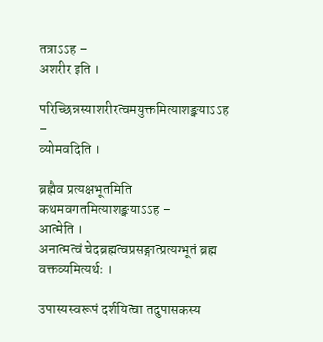तत्राऽऽह –
अशरीर इति ।

परिच्छिन्नस्याशरीरत्वमयुक्तमित्याशङ्क्याऽऽह –
व्योमवदिति ।

ब्रह्मैव प्रत्यक्षभूतमिति कथमवगतमित्याशङ्क्याऽऽह –
आत्मेति ।
अनात्मत्वं चेदब्रह्मत्वप्रसङ्गात्प्रत्यग्भूतं ब्रह्म वक्तव्यमित्यर्थः ।

उपास्यस्वरूपं दर्शयित्वा तदुपासकस्य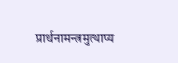प्रार्थनामन्त्रमुत्थाप्य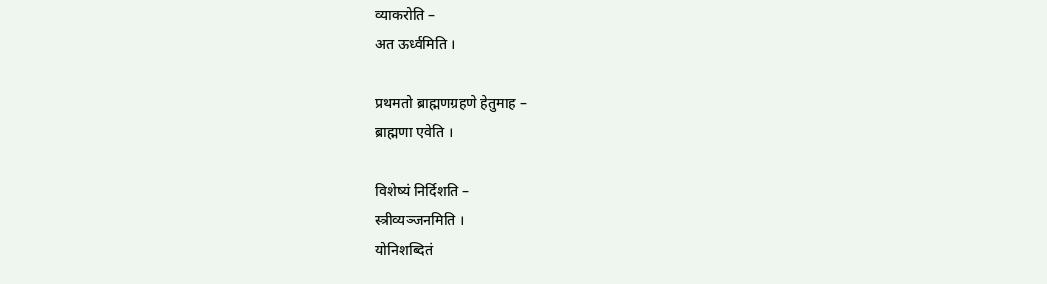व्याकरोति –
अत ऊर्ध्वमिति ।

प्रथमतो ब्राह्मणग्रहणे हेतुमाह –
ब्राह्मणा एवेति ।

विशेष्यं निर्दिशति –
स्त्रीव्यञ्जनमिति ।
योनिशब्दितं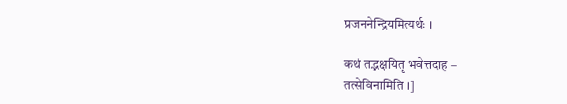प्रजननेन्द्रियमित्यर्थः ।

कथं तद्भक्षयितृ भवेत्तदाह –
तत्सेविनामिति ।]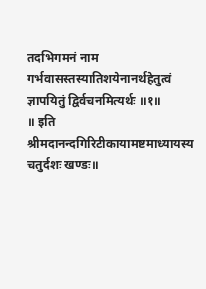तदभिगमनं नाम गर्भवासस्तस्यातिशयेनानर्थहेतुत्वं ज्ञापयितुं द्विर्वचनमित्यर्थः ॥१॥
॥ इति श्रीमदानन्दगिरिटीकायामष्टमाध्यायस्य चतुर्दशः खण्डः॥